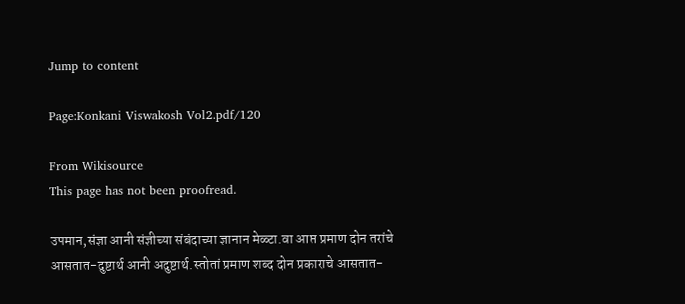Jump to content

Page:Konkani Viswakosh Vol2.pdf/120

From Wikisource
This page has not been proofread.

उपमान,संज्ञा आनी संज्ञीच्या संबंदाच्या ज्ञानान मेळ्टा.वा आप्त प्रमाण दोन तरांचे आसतात-दुष्टार्थ आनी अदुष्टार्थ.स्तोतां प्रमाण शब्द दोन प्रकाराचे आसतात-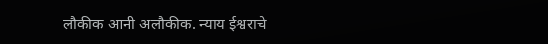लौकीक आनी अलौकीक. न्याय ईश्वराचे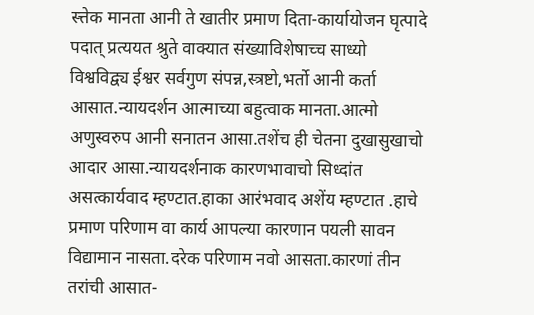स्त्तेक मानता आनी ते खातीर प्रमाण दिता-कार्यायोजन घृत्पादे पदात् प्रत्ययत श्रुते वाक्यात संख्याविशेषाच्च साध्यो विश्वविद्व्य ईश्वर सर्वगुण संपन्न,स्त्रष्टो,भर्तो आनी कर्ता आसात.न्यायदर्शन आत्माच्या बहुत्वाक मानता.आत्मो अणुस्वरुप आनी सनातन आसा.तशेंच ही चेतना दुखासुखाचो आदार आसा.न्यायदर्शनाक कारणभावाचो सिध्दांत असत्कार्यवाद म्हण्टात.हाका आरंभवाद अशेंय म्हण्टात .हाचे प्रमाण परिणाम वा कार्य आपल्या कारणान पयली सावन विद्यामान नासता.दरेक परिणाम नवो आसता.कारणां तीन तरांची आसात-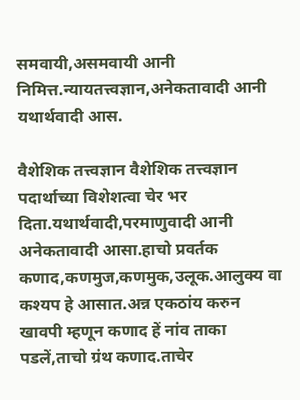समवायी,असमवायी आनी निमित्त.न्यायतत्त्वज्ञान,अनेकतावादी आनी यथार्थवादी आस.

वैशेशिक तत्त्वज्ञान वैशेशिक तत्त्वज्ञान पदार्थाच्या विशेशत्वा चेर भर दिता.यथार्थवादी,परमाणुवादी आनी अनेकतावादी आसा.हाचो प्रवर्तक कणाद,कणमुज,कणमुक,उलूक.आलुक्य वा कश्यप हे आसात.अन्न एकठांय करुन खावपी म्हणून कणाद हें नांव ताका पडलें,ताचो ग्रंथ कणाद.ताचेर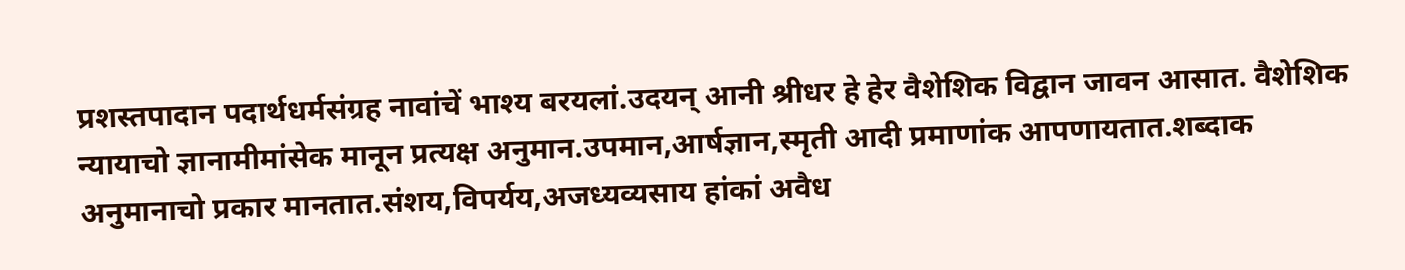प्रशस्तपादान पदार्थधर्मसंग्रह नावांचें भाश्य बरयलां.उदयन् आनी श्रीधर हे हेर वैशेशिक विद्वान जावन आसात. वैशेशिक न्यायाचो ज्ञानामीमांसेक मानून प्रत्यक्ष अनुमान.उपमान,आर्षज्ञान,स्मृती आदी प्रमाणांक आपणायतात.शब्दाक अनुमानाचो प्रकार मानतात.संशय,विपर्यय,अजध्यव्यसाय हांकां अवैध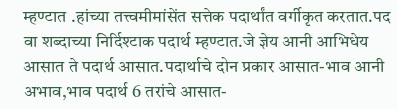म्हण्टात .हांच्या तत्त्वमीमांसेंत सत्तेक पदार्थांत वर्गीकृत करतात.पद वा शब्दाच्या निर्दिश्टाक पदार्थ म्हण्टात.जे ज्ञेय आनी आभिधेय आसात ते पदार्थ आसात.पदार्थाचे दोन प्रकार आसात-भाव आनी अभाव,भाव पदार्थ 6 तरांचे आसात-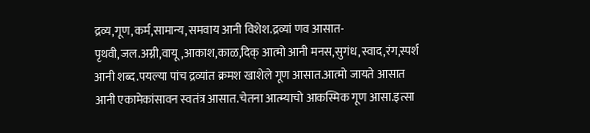द्रव्य,गूण,कर्म,सामान्य,समवाय आनी विशेश.द्रव्यां णव आसात-पृथवी,जल.अग्नी,वायू,आकाश,काळ,दिक् आत्मो आनी मनस,सुगंध,स्वाद,रंग,स्पर्श आनी शब्द.पयल्या पांच द्रव्यांत क्रमश खाशेले गूण आसात.आत्मो जायते आसात आनी एकामेकांसावन स्वतंत्र आसात.चेतना आत्म्याचो आकस्मिक गूण आसा.इत्सा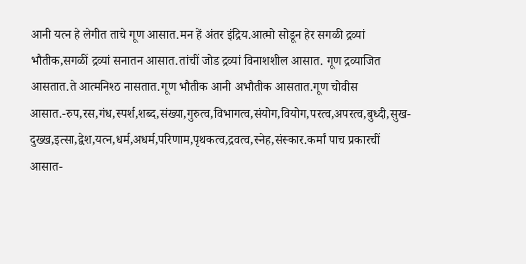आनी यत्न हे लेगीत ताचे गूण आसात.मन हें अंतर इंद्रिय.आत्मो सोडून हेर सगळी द्रव्यां भौतीक,सगळीं द्रव्यां सनातन आसात.तांचीं जोड द्रव्यां विनाशशील आसात. गूण द्रव्याजित आसतात.ते आत्मनिश्ठ नासतात.गूण भौतीक आनी अभौतीक आसतात.गूण चोवीस आसात.-रुप,रस,गंध,स्पर्श,शब्द,संख्या,गुरुत्व,विभागत्व,संयोग,वियोग,परत्व,अपरत्व,बुध्दी,सुख-दुख्ख,इत्सा,द्वेश,यत्न,धर्म,अधर्म,परिणाम,पृथकत्व,द्रवत्व,स्नेह,संस्कार.कर्मां पाच प्रकारचीं आसात-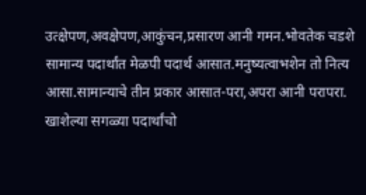उत्क्षेपण,अवक्षेपण,आकुंचन,प्रसारण आनी गमन.भोवतेक चडशे सामान्य पदार्थांत मेळपी पदार्थ आसात.मनुष्यत्वाभशेन तो नित्य आसा.सामान्याचे तीन प्रकार आसात-परा,अपरा आनी परापरा. खाशेल्या सगळ्या पदार्थांचो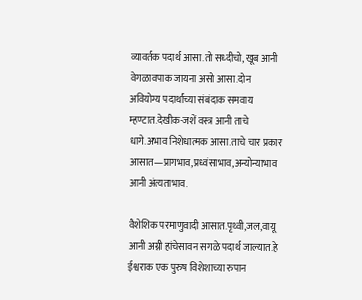व्यावर्तक पदार्थ आसा.तो सध्दीचो, खूब आनी वेगळावपाक जायना असो आसा.दोन अवियोग्य पदार्थांच्या संबंदाक समवाय म्हण्टात.देखीक-जशें वस्त्र आनी ताचे धागे.अभाव निशेधात्मक आसा.ताचे चार प्रकार आसात—प्रागभाव,प्रध्वंसाभाव,अन्योन्याभाव आनी अंत्यताभाव.

वैशेशिक परमाणुवादी आसात.पृथ्वी,जल,वायू आनी अग्नी हांचेसावन सगळे पदार्थ जाल्यात.हे ईश्वराक एक पुरुष विशेशाच्या रुपान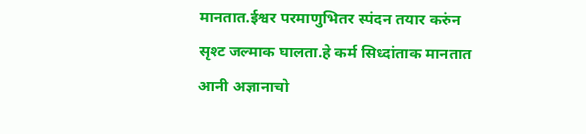मानतात.ईश्वर परमाणुभितर स्पंदन तयार करुंन सृश्ट जल्माक घालता.हे कर्म सिध्दांताक मानतात आनी अज्ञानाचो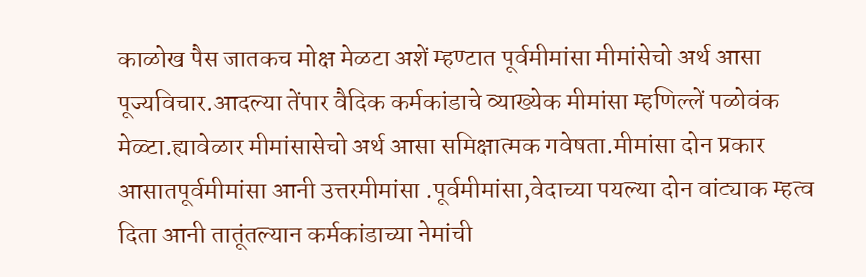काळोख पैस जातकच मोक्ष मेळटा अशें म्हण्टात पूर्वमीमांसा मीमांसेचो अर्थ आसा पूज्यविचार.आदल्या तेंपार वैदिक कर्मकांडाचे व्याख्येक मीमांसा म्हणिल्लें पळोवंक मेळ्टा.ह्यावेळार मीमांसासेचो अर्थ आसा समिक्षात्मक गवेषता.मीमांसा दोन प्रकार आसातपूर्वमीमांसा आनी उत्तरमीमांसा .पूर्वमीमांसा,वेदाच्या पयल्या दोन वांट्याक म्हत्व दिता आनी तातूंतल्यान कर्मकांडाच्या नेमांची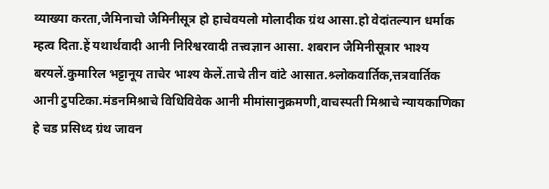व्याख्या करता,जैमिनाचो जैमिनीसूत्र हो हाचेवयलो मोलादीक ग्रंथ आसा.हो वेदांतल्यान धर्माक म्हत्व दिता.हें यथार्थवादी आनी निरिश्वरवादी तत्त्वज्ञान आसा. शबरान जैमिनीसूत्रार भाश्य बरयलें.कुमारिल भट्टानूय ताचेर भाश्य केलें.ताचे तीन वांटे आसात.श्र्लोकवार्तिक,त्तत्रवार्तिक आनी टुपटिका.मंडनमिश्राचे विधिविवेक आनी मीमांसानुक्रमणी,वाचस्पती मिश्राचे न्यायकाणिका हे चड प्रसिध्द ग्रंथ जावन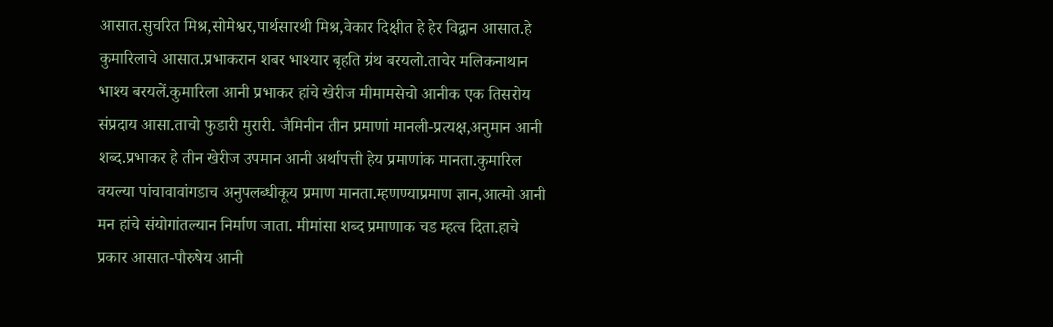आसात.सुचरित मिश्र,सोमेश्वर,पार्थसारथी मिश्र,वेकार दिक्षीत हे हेर विद्वान आसात.हे कुमारिलाचे आसात.प्रभाकरान शबर भाश्यार बृहति ग्रंथ बरयलो.ताचेर मलिकनाथान भाश्य बरयलें.कुमारिला आनी प्रभाकर हांचे खेरीज मीमामसेचो आनीक एक तिसरोय संप्रदाय आसा.ताचो फुडारी मुरारी. जैमिनीन तीन प्रमाणां मानली-प्रत्यक्ष,अनुमान आनी शब्द.प्रभाकर हे तीन खेरीज उपमान आनी अर्थापत्ती हेय प्रमाणांक मानता.कुमारिल वयल्या पांचावावांगडाच अनुपलब्धीकूय प्रमाण मानता.म्हणण्याप्रमाण ज्ञान,आत्मो आनी मन हांचे संयोगांतल्यान निर्माण जाता. मीमांसा शब्द प्रमाणाक चड म्हत्व दिता.हाचे प्रकार आसात-पौरुषेय आनी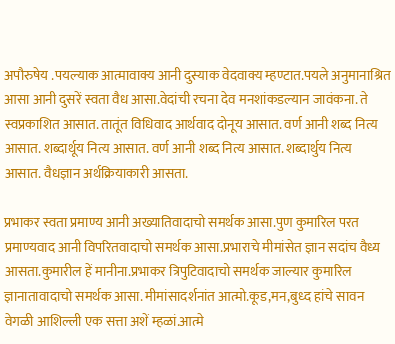अपौरुषेय .पयल्याक आत्मावाक्य आनी दुस्याक वेदवाक्य म्हण्टात.पयले अनुमानाश्रित आसा आनी दुसरें स्वता वैध आसा.वेदांची रचना देव मनशांकडल्यान जावंकना. ते स्वप्रकाशित आसात. तातूंत विधिवाद आर्थवाद दोनूय आसात. वर्ण आनी शब्द नित्य आसात. शब्दार्थूय नित्य आसात. वर्ण आनी शब्द नित्य आसात. शब्दार्थुय नित्य आसात. वैधज्ञान अर्थक्रियाकारी आसता.

प्रभाकर स्वता प्रमाण्य आनी अख्यातिवादाचो समर्थक आसा.पुण कुमारिल परत प्रमाण्यवाद आनी विपरितवादाचो समर्थक आसा.प्रभाराचे मीमांसेत ज्ञान सदांच वैध्य आसता.कुमारील हें मानीना.प्रभाकर त्रिपुटिवादाचो समर्थक जाल्यार कुमारिल ज्ञानातावादाचो समर्थक आसा. मीमांसादर्शनांत आत्मो.कूड,मन,बुध्द हांचे सावन वेगळी आशिल्ली एक सत्ता अशें म्हळां.आत्मे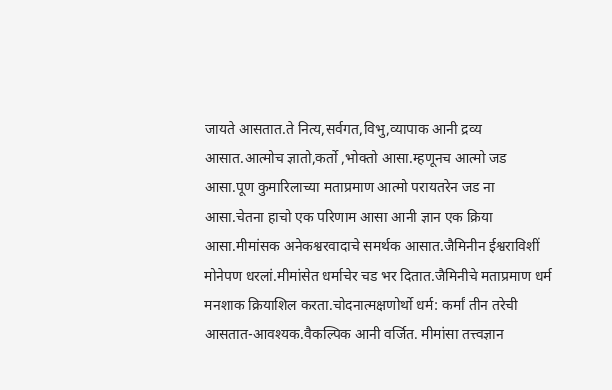जायते आसतात.ते नित्य,सर्वगत,विभु,व्यापाक आनी द्रव्य आसात.आत्मोच ज्ञातो,कर्तो ,भोक्तो आसा.म्हणूनच आत्मो जड आसा.पूण कुमारिलाच्या मताप्रमाण आत्मो परायतरेन जड ना आसा.चेतना हाचो एक परिणाम आसा आनी ज्ञान एक क्रिया आसा.मीमांसक अनेकश्वरवादाचे समर्थक आसात.जैमिनीन ईश्वराविशीं मोनेपण धरलां.मीमांसेत धर्माचेर चड भर दितात.जैमिनीचे मताप्रमाण धर्म मनशाक क्रियाशिल करता.चोदनात्मक्षणोर्थो धर्म: कर्मां तीन तरेची आसतात-आवश्यक.वैकल्पिक आनी वर्जित. मीमांसा तत्त्वज्ञान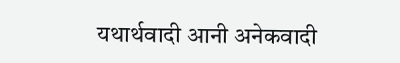यथार्थवादी आनी अनेकवादी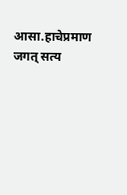आसा.हाचेप्रमाण जगत् सत्य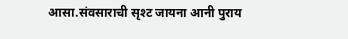आसा.संवसाराची सृश्ट जायना आनी पुराय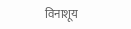विनाशूय